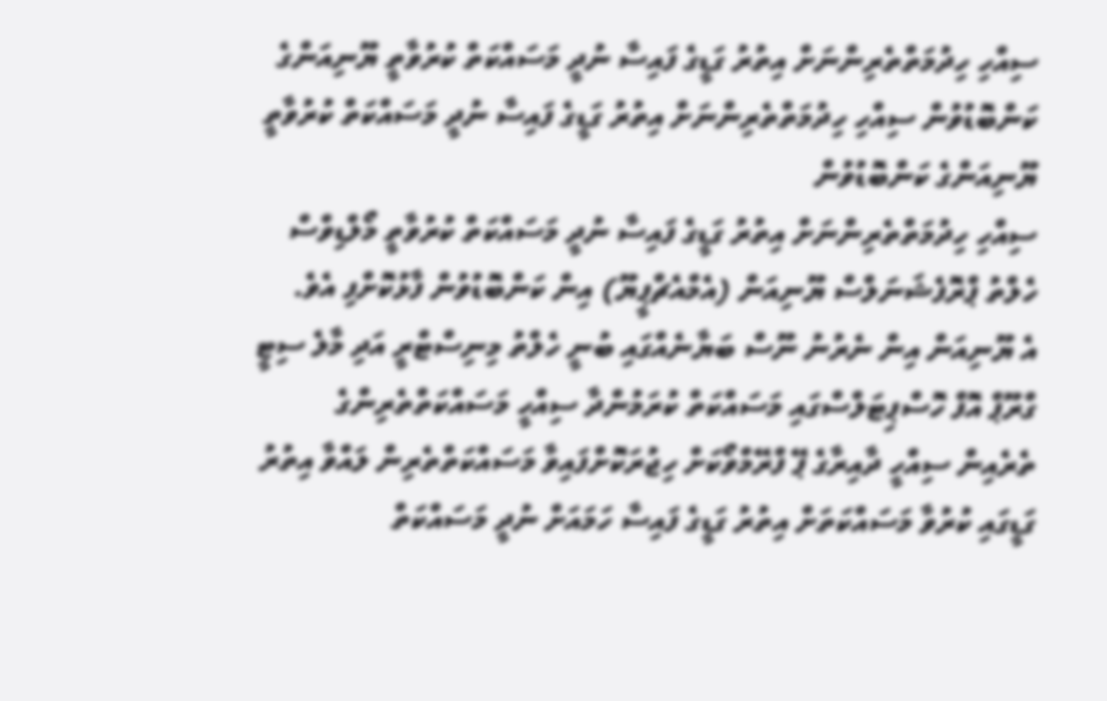ސިއްހި ހިދުމަތްތެރިންނަށް އިތުރު ގަޑީގެ ފައިސާ ނުދީ މަސައްކަތް ކުރުވާތީ ޔޫނިއަންގެ ކަންބޮޑުވުން ސިއްހި ހިދުމަތްތެރިންނަށް އިތުރު ގަޑީގެ ފައިސާ ނުދީ މަސައްކަތް ކުރުވާތީ ޔޫނިއަންގެ ކަންބޮޑުވުން
ސިއްހި ހިދުމަތްތެރިންނަށް އިތުރު ގަޑީގެ ފައިސާ ނުދީ މަސައްކަތް ކުރުވާތީ މޯލްޑިވްސް ހެލްތު ޕްރޮފެޝަނަލްސް ޔޫނިއަން (އެމްއެޗްޕީޔޫ) އިން ކަންބޮޑުވުން ފާޅުކޮށްފި އެވެ.
އެ ޔޫނިއަން އިން ނެރުނު ނޫސް ބަޔާނެއްގައި ބުނީ ހެލްތު މިނިސްޓްރީ އަދި މާލެ ސިޓީ ގްރޫޕް އޮފް ހޮސްޕިޓަލްސްގައި މަސައްކަތް ކުރަމުންދާ ސިއްހީ މަސައްކަތްތެރިންގެ ތެރެއިން ސިއްހީ ދާއިރާގެ ޕޭ ފްރޭމްވޯކަށް ހިޖުރަކޮށްފައިވާ މަސައްކަތްތެރިން ލައްވާ އިތުރު ގަޑީގައި ކުރުވާ މަސައްކަތަށް އިތުރު ގަޑީގެ ފައިސާ ހަމައަށް ނުދީ މަސައްކަތް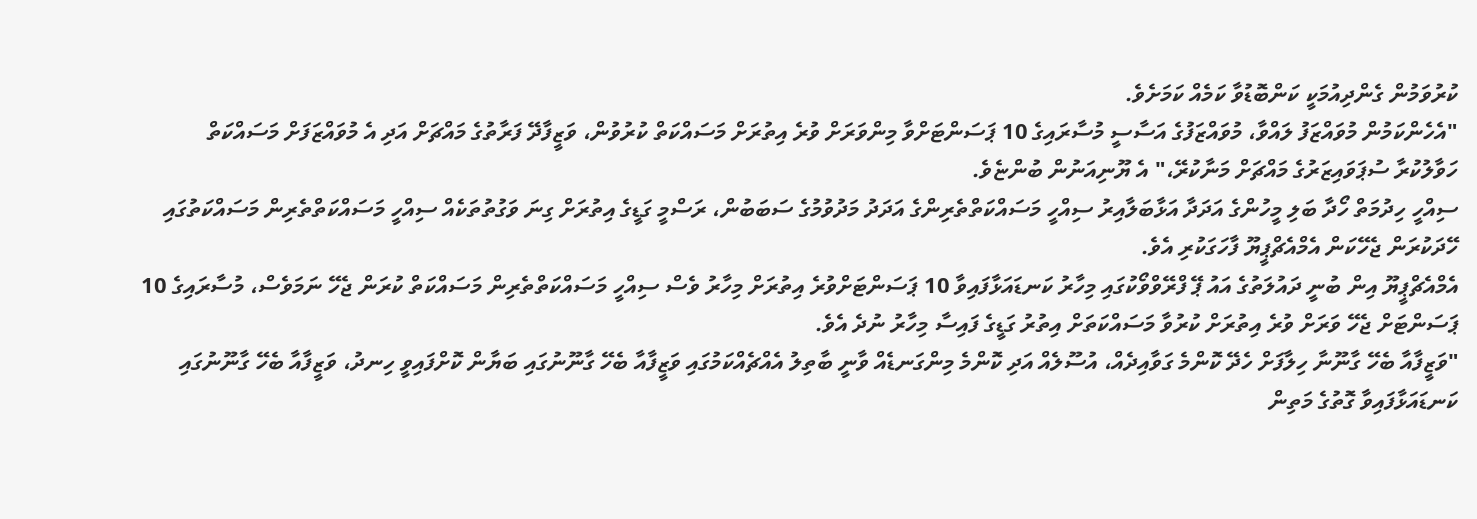ކުރުވަމުން ގެންދިއުމަކީ ކަންބޮޑުވާ ކަމެއް ކަމަށެވެ.
"އެހެންކަމުން މުވައްޒަފު ލައްވާ، މުވައްޒަފުގެ އަސާސީ މުސާރައިގެ 10 ޕަސަންޓަށްވާ މިންވަރަށް ވުރެ އިތުރަށް މަސައްކަތް ކުރުވުން، ވަޒީފާދޭ ފަރާތުގެ މައްޗަށް އަދި އެ މުވައްޒަފަށް މަސައްކަތް ހަވާލުކުރާ ސުޕަވައިޒަރުގެ މައްޗަށް މަނާކުރޭ،" އެ ޔޫނިއަނުން ބުންޏެވެ.
ސިއްހީ ހިދުމަތް ހޯދާ ބަލި މީހުންގެ އަދަދާ އަޅާބަލާއިރު ސިއްހީ މަސައްކަތްތެރިންގެ އަދަދު މަދުވުމުގެ ސަބަބުން، ރަސްމީ ގަޑީގެ އިތުރަށް ގިނަ ވަގުތުތަކެއް ސިއްހީ މަސައްކަތްތެރިން މަސައްކަތުގައި ހޭދަކުރަން ޖެހޭކަން އެމްއެޗްޕީޔޫ ފާހަގަކުރި އެވެ.
އެމްއެޗްޕީޔޫ އިން ބުނީ ދައުލަތުގެ އައު ޕޭ ފްރޭވްވޯކުގައި މިހާރު ކަނޑައަޅާފައިވާ 10 ޕަސަންޓަށްވުރެ އިތުރަށް މިހާރު ވެސް ސިއްހީ މަސައްކަތްތެރިން މަސައްކަތް ކުރަން ޖެހޭ ނަމަވެސް، މުސާރައިގެ 10 ޕަސަންޓަށް ޖެހޭ ވަރަށް ވުރެ އިތުރަށް ކުރުވާ މަސައްކަތަށް އިތުރު ގަޑީގެ ފައިސާ މިހާރު ނުދެ އެވެ.
"ވަޒީފާއާ ބެހޭ ގާނޫނާ ހިލާފަށް ހެދޭ ކޮންމެ ގަވާއިދެއް، އުސޫލެއް އަދި ކޮންމެ މިންގަނޑެއް ވާނީ ބާތިލު އެއްޗެއްކަމުގައި ވަޒީފާއާ ބެހޭ ގާނޫނުގައި ބަޔާން ކޮށްފައިވީ ހިނދު، ވަޒީފާއާ ބެހޭ ގާނޫނުގައި ކަނޑައަޅާފައިވާ ގޮތުގެ މަތިން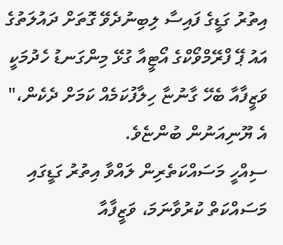އިތުރު ގަޑީގެ ފައިސާ ލިބިނުދެވޭ ގޮތަށް ދައުލަތުގެ އައު ޕޭ ފްރޭމްވޯކްގެ އޯޓީއާ ގުޅޭ މިންގަނޑު ހެދުމަކީ ވަޒީފާއާ ބެހޭ ގާނުޏާ ހިލާފުކަމެއް ކަމަށް ދެކެން،" އެ ޔޫނިއަނުން ބުންޏެވެ.
ސިއްހީ މަސައްކަތެރިން ލައްވާ އިތުރު ގަޑީގައި މަސައްކަތް ކުރުވާނަމަ، ވަޒީފާއާ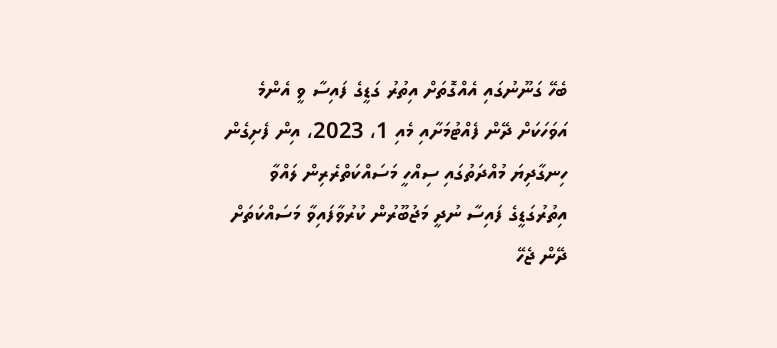ބެހޭ ގަނޫނުގައި އެއްގޮތަށް އިތުރު ގަޑީގެ ފައިސާ ވީ އެންމެ އަވަހަކަށް ދޭން ފެއްޓުމަށާއި މެއި 1، 2023، އިން ފެށިގެން ހިނގާދިޔަ މުއްދަތުގައި ސިއްހީ މަސައްކަތްރެރިން ލައްވާ އިތުރުގަޑީގެ ފައިސާ ނުދީ މަޖުބޫރުން ކުރުވާފައިވާ މަސައްކަތަށް ދޭން ޖެހޭ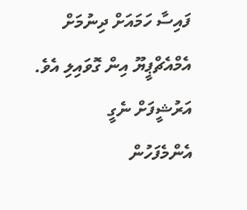ފައިސާ ހަމައަށް ދިނުމަށް އެމްއެޗްޕީޔޫ އިން ގޮވައިލި އެވެ.
އަރުޝީފަށް ނެގީ
އެންމެފަހުން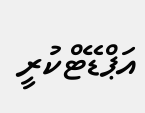އަޕްޑޭޓްކުރީ